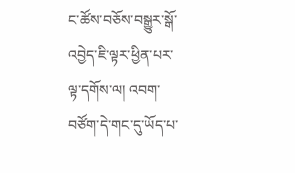ང་ཚོས་བཅོས་བསྒྱུར་སྒོ་འབྱེད་ཇི་ལྟར་ཕྱིན་པར་ལྟ་དགོས་ལ། འབག་བཙོག་དེ་གང་དུ་ཡོད་པ་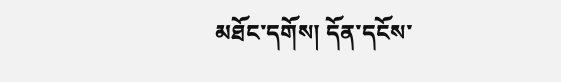མཐོང་དགོས། དོན་དངོས་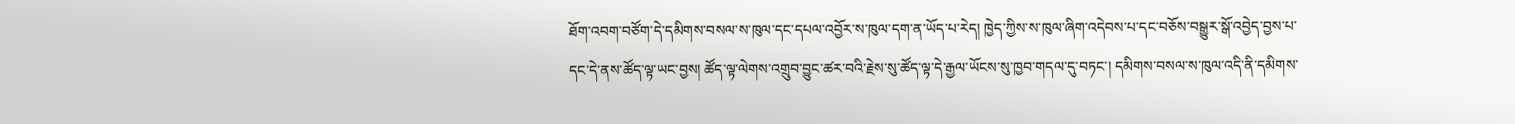ཐོག་འབག་བཙོག་དེ་དམིགས་བསལ་ས་ཁུལ་དང་དཔལ་འབྱོར་ས་ཁུལ་དག་ན་ཡོད་པ་རེད། ཁྱེད་ཀྱིས་ས་ཁུལ་ཞིག་འདེབས་པ་དང་བཅོས་བསྒྱུར་སྒོ་འབྱེད་བྱས་པ་དང་དེ་ནས་ཚོད་ལྟ་ཡང་བྱས། ཚོད་ལྟ་ལེགས་འགྲུབ་བྱུང་ཚར་བའི་རྗེས་སུ་ཚོད་ལྟ་དེ་རྒྱལ་ཡོངས་སུ་ཁྱབ་གདལ་དུ་བཏང་། དམིགས་བསལ་ས་ཁུལ་འདི་ནི་དམིགས་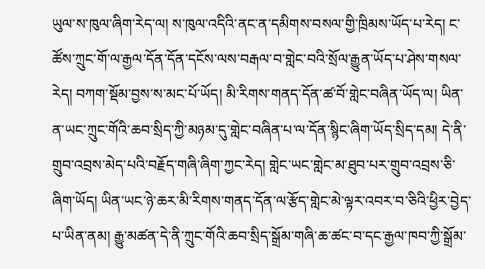ཡུལ་ས་ཁུལ་ཞིག་རེད་ལ། ས་ཁུལ་འདིའི་ནང་ན་དམིགས་བསལ་གྱི་ཁྲིམས་ཡོད་པ་རེད། ང་ཚོས་ཀྲུང་གོ་ལ་རྒྱལ་དོན་དོན་དངོས་ལས་བརྒལ་བ་གླེང་བའི་སྲོལ་རྒྱུན་ཡོད་པ་ཤེས་གསལ་རེད། བཀག་སྡོམ་བྱས་ས་མང་པོ་ཡོད། མི་རིགས་གནད་དོན་ཚ་བོ་གླེང་བཞིན་ཡོད་ལ། ཡིན་ན་ཡང་ཀྲུང་གོའི་ཆབ་སྲིད་ཀྱི་མཉམ་དུ་གླེང་བཞིན་པ་ལ་དོན་སྙིང་ཞིག་ཡོད་སྲིད་དམ། དེ་ནི་གྲུབ་འབྲས་མེད་པའི་བརྗོད་གཞི་ཞིག་ཀྱང་རེད། གླེང་ཡང་གླེང་མ་ཐུབ་པར་གྲུབ་འབྲས་ཅི་ཞིག་ཡོད། ཡིན་ཡང་ཉེ་ཆར་མི་རིགས་གནད་དོན་ལ་རྩོད་གླེང་མེ་ལྟར་འབར་བ་ཅིའི་ཕྱིར་བྱེད་པ་ཡིན་ནམ། རྒྱུ་མཚན་དེ་ནི་ཀྲུང་གོའི་ཆབ་སྲིད་སྒྲོམ་གཞི་ཆ་ཚང་བ་དང་རྒྱལ་ཁབ་ཀྱི་སྒྲོམ་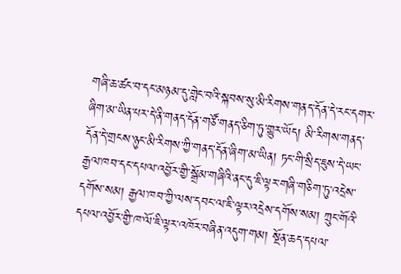གཞི་ཆ་ཚང་བ་དང་མཉམ་དུ་གླེང་བའི་སྐབས་སུ་མི་རིགས་གནད་དོན་དེ་རང་དགར་ཞིག་མ་ཡིན་པར་དེ་ནི་གནད་དོན་གཙོ་གནད་ཅིག་ཏུ་གྱུར་ཡོད། མི་རིགས་གནད་དོན་དེ་གྲངས་ཉུང་མི་རིགས་ཀྱི་གནད་དོན་ཞིག་མ་ཡིན། ཏང་གི་སྲིད་ཇུས་དེ་ཡང་རྒྱལ་ཁབ་དང་དཔལ་འབྱོར་གྱི་སྒྲོམ་གཞིའི་ནང་དུ་ཇི་ལྟར་གཞི་གཅིག་ཏུ་འདྲེས་དགོས་སམ། རྒྱལ་ཁབ་ཀྱི་ལས་དབང་ལ་ཇི་ལྟར་འདྲེས་དགོས་སམ། ཀྲུང་གོའི་དཔལ་འབྱོར་གྱི་ཁ་ལོ་ཇི་ལྟར་འཁོར་བཞིན་འདུག་གམ། སྔོན་ཆད་དཔལ་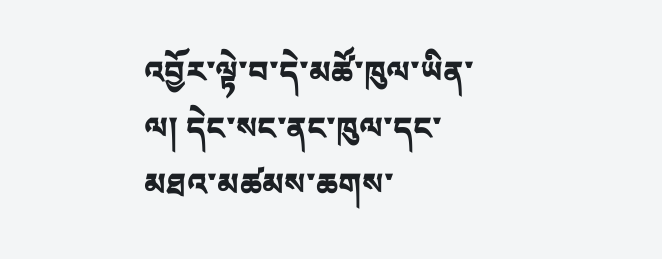འབྱོར་ལྟེ་བ་དེ་མཚོ་ཁུལ་ཡིན་ལ། དེང་སང་ནང་ཁུལ་དང་མཐའ་མཚམས་ཆགས་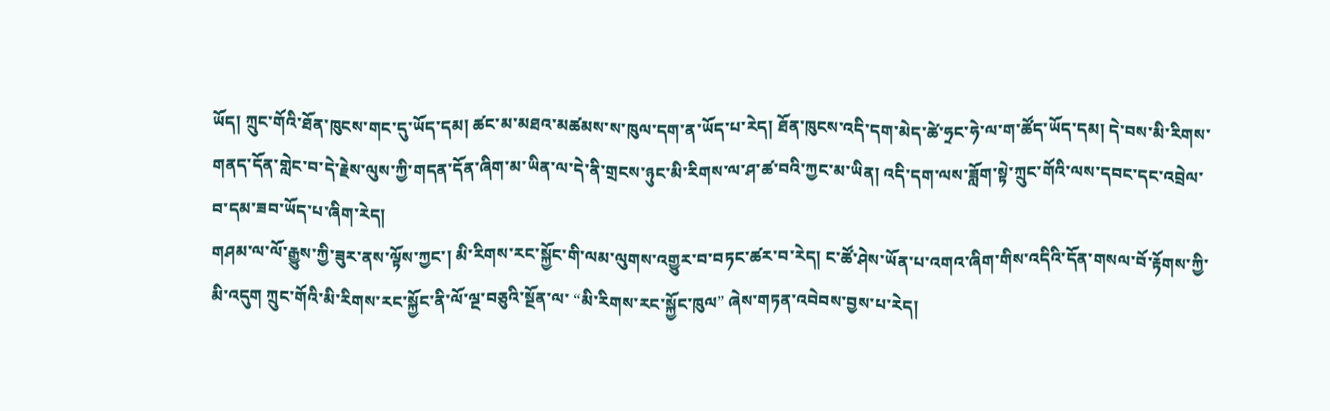ཡོད། ཀྲུང་གོའི་ཐོན་ཁུངས་གང་དུ་ཡོད་དམ། ཚང་མ་མཐའ་མཚམས་ས་ཁུལ་དག་ན་ཡོད་པ་རེད། ཐོན་ཁུངས་འདི་དག་མེད་ཚེ་ཧྲང་ཧེ་ལ་ག་ཚོད་ཡོད་དམ། དེ་བས་མི་རིགས་གནད་དོན་གླེང་བ་དེ་རྗེས་ལུས་ཀྱི་གདན་དོན་ཞིག་མ་ཡིན་ལ་དེ་ནི་གྲངས་ཉུང་མི་རིགས་ལ་ཤ་ཚ་བའི་ཀྱང་མ་ཡིན། འདི་དག་ལས་ཟློག་སྟེ་ཀྲུང་གོའི་ལས་དབང་དང་འབྲེལ་བ་དམ་ཟབ་ཡོད་པ་ཞིག་རེད།
གཤམ་ལ་ལོ་རྒྱུས་ཀྱི་ཟུར་ནས་ལྟོས་ཀྱང་། མི་རིགས་རང་སྐྱོང་གི་ལམ་ལུགས་འགྱུར་བ་བཏང་ཚར་བ་རེད། ང་ཚོ་ཤེས་ཡོན་པ་འགའ་ཞིག་གིས་འདིའི་དོན་གསལ་བོ་རྟོགས་ཀྱི་མི་འདུག ཀྲུང་གོའི་མི་རིགས་རང་སྐྱོང་ནི་ལོ་ལྔ་བཅུའི་སྔོན་ལ་ “མི་རིགས་རང་སྐྱོང་ཁུལ” ཞེས་གཏན་འབེབས་བྱས་པ་རེད།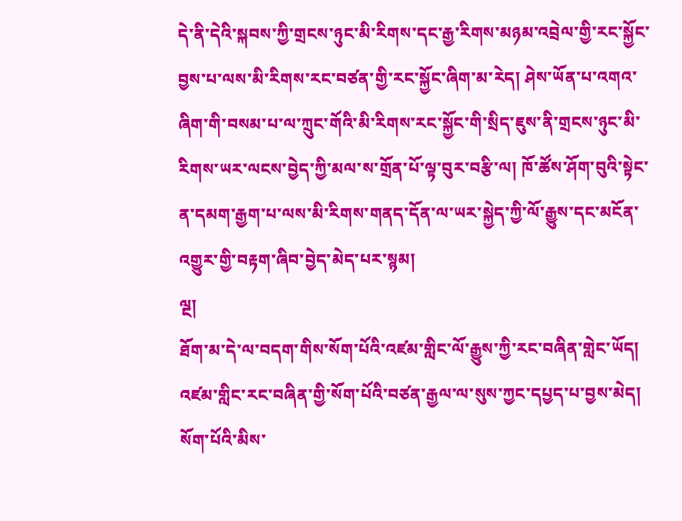དེ་ནི་དེའི་སྐབས་ཀྱི་གྲངས་ཉུང་མི་རིགས་དང་རྒྱ་རིགས་མཉམ་འབྲེལ་གྱི་རང་སྐྱོང་བྱས་པ་ལས་མི་རིགས་རང་བཙན་གྱི་རང་སྐྱོང་ཞིག་མ་རེད། ཤེས་ཡོན་པ་འགའ་ཞིག་གི་བསམ་པ་ལ་ཀྲུང་གོའི་མི་རིགས་རང་སྐྱོང་གི་སྲིད་ཇུས་ནི་གྲངས་ཉུང་མི་རིགས་ཡར་ལངས་བྱེད་ཀྱི་མལ་ས་གྲོན་པོ་ལྟ་བུར་བརྩི་ལ། ཁོ་ཚོས་ཤོག་བུའི་སྟེང་ན་དམག་རྒྱག་པ་ལས་མི་རིགས་གནད་དོན་ལ་ཡར་སྐྱེད་ཀྱི་ལོ་རྒྱུས་དང་མངོན་འགྱུར་གྱི་བརྟག་ཞིབ་བྱེད་མེད་པར་སྙམ།
ལྔ།
ཐོག་མ་དེ་ལ་བདག་གིས་སོག་པོའི་འཛམ་གླིང་ལོ་རྒྱུས་ཀྱི་རང་བཞིན་གླེང་ཡོད། འཛམ་གླིང་རང་བཞིན་གྱི་སོག་པོའི་བཙན་རྒྱལ་ལ་སུས་ཀྱང་དཔྱད་པ་བྱས་མེད། སོག་པོའི་མིས་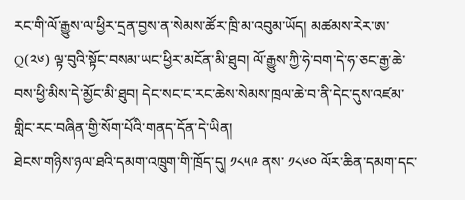རང་གི་ལོ་རྒྱུས་ལ་ཕྱིར་དྲན་བྱས་ན་སེམས་ཚོར་ཁྲི་མ་འབུམ་ཡོད། མཚམས་རེར་ཨ་Q(༢༦) ལྟ་བུའི་སྟོང་བསམ་ཡང་ཕྱིར་མངོན་མི་ཐུབ། ལོ་རྒྱུས་ཀྱི་ཧེ་བག་དེ་ཧ་ཅང་རྒྱ་ཆེ་བས་ཕྱི་མིས་དེ་མྱོང་མི་ཐུབ། དེང་སང་ང་རང་ཆེས་སེམས་ཁྲལ་ཆེ་བ་ནི་དེང་དུས་འཛམ་གླིང་རང་བཞིན་གྱི་སོག་པོའི་གནད་དོན་དེ་ཡིན།
ཐེངས་གཉིས་ཉལ་ཐའི་དམག་འཁྲུག་གི་ཁྲོད་དུ། ༡༨༥༩ ནས་ ༡༨༦༠ ལོར་ཆིན་དམག་དང་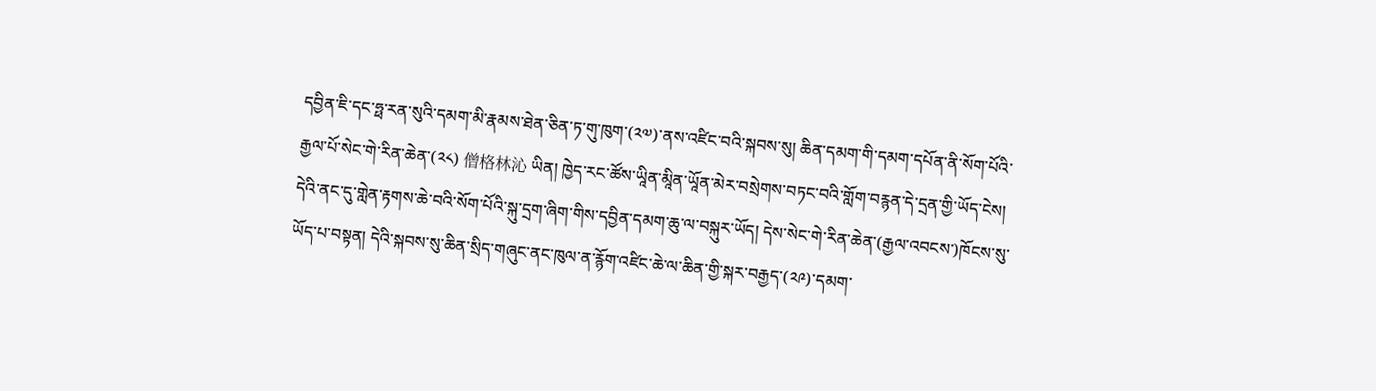དབྱིན་ཇི་དང་ཧྥ་རན་སུའི་དམག་མི་རྣམས་ཐེན་ཅིན་ཏ་གུ་ཁུག་(༢༧)་ནས་འཛིང་བའི་སྐབས་སུ། ཆིན་དམག་གི་དམག་དཔོན་ནི་སོག་པོའི་རྒྱལ་པོ་སེང་གེ་རིན་ཆེན་(༢༨) 僧格林沁 ཡིན། ཁྱེད་རང་ཚོས་ཡཱིན་མཱིན་ཡཱོན་མེར་བསྲེགས་བཏང་བའི་གློག་བརྙན་དེ་དྲན་གྱི་ཡོད་ངེས། དེའི་ནང་དུ་གླེན་རྟགས་ཆེ་བའི་སོག་པོའི་སྐུ་དྲག་ཞིག་གིས་དབྱིན་དམག་ཆུ་ལ་བསྐུར་ཡོད། དེས་སེང་གེ་རིན་ཆེན་(རྒྱལ་འབངས་)ཁོངས་སུ་ཡོད་པ་བསྟན། དེའི་སྐབས་སུ་ཆིན་སྲིད་གཞུང་ནང་ཁུལ་ན་རྙོག་འཛིང་ཆེ་ལ་ཆིན་གྱི་སྐར་བརྒྱད་(༢༩)་དམག་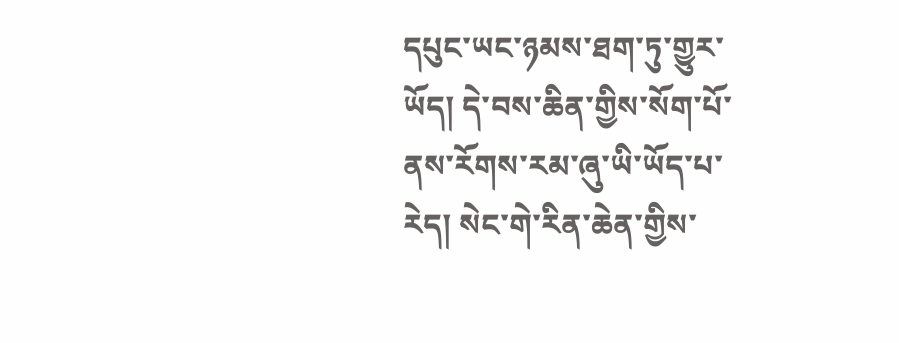དཔུང་ཡང་ཉམས་ཐག་ཏུ་གྱུར་ཡོད། དེ་བས་ཆིན་གྱིས་སོག་པོ་ནས་རོགས་རམ་ཞུ་ཡི་ཡོད་པ་རེད། སེང་གེ་རིན་ཆེན་གྱིས་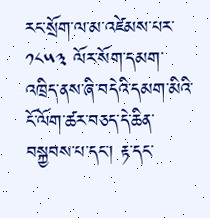རང་སྲོག་ལ་མ་འཛེམས་པར་ ༡༨༥༣ ལོར་སོག་དམག་འཁྲིད་ནས་ཞི་བདེའི་དམག་མིའི་ངོ་ལོག་ཚར་བཅད་དེ་ཆིན་བསྐྱབས་པ་དང་། རྟ་དང་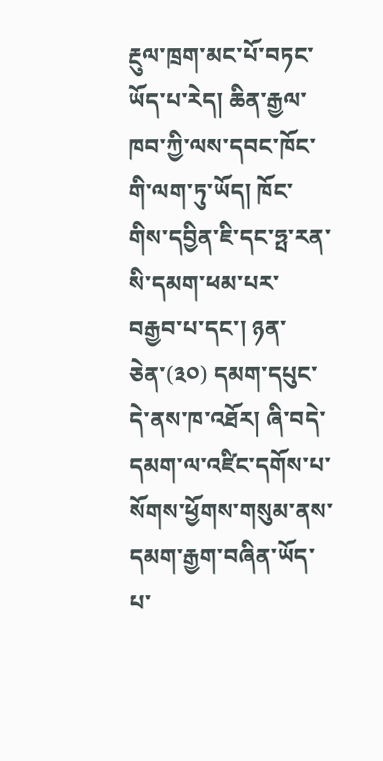རྔུལ་ཁྲག་མང་པོ་བཏང་ཡོད་པ་རེད། ཆིན་རྒྱལ་ཁབ་ཀྱི་ལས་དབང་ཁོང་གི་ལག་ཏུ་ཡོད། ཁོང་གིས་དབྱིན་ཇི་དང་ཧྤ་རན་སི་དམག་ཕམ་པར་བརྒྱབ་པ་དང་། ཉན་ཅེན་(༣༠) དམག་དཔུང་དེ་ནས་ཁ་འཐོར། ཞི་བདེ་དམག་ལ་འཛིང་དགོས་པ་སོགས་ཕྱོགས་གསུམ་ནས་དམག་རྒྱག་བཞིན་ཡོད་པ་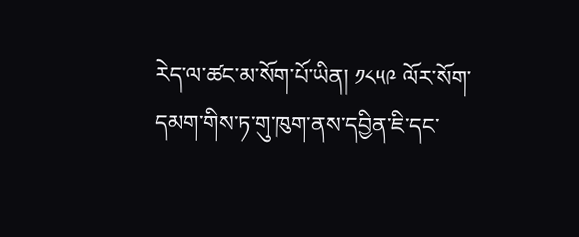རེད་ལ་ཚང་མ་སོག་པོ་ཡིན། ༡༨༥༩ ལོར་སོག་དམག་གིས་ཏ་གུ་ཁུག་ནས་དབྱིན་ཇི་དང་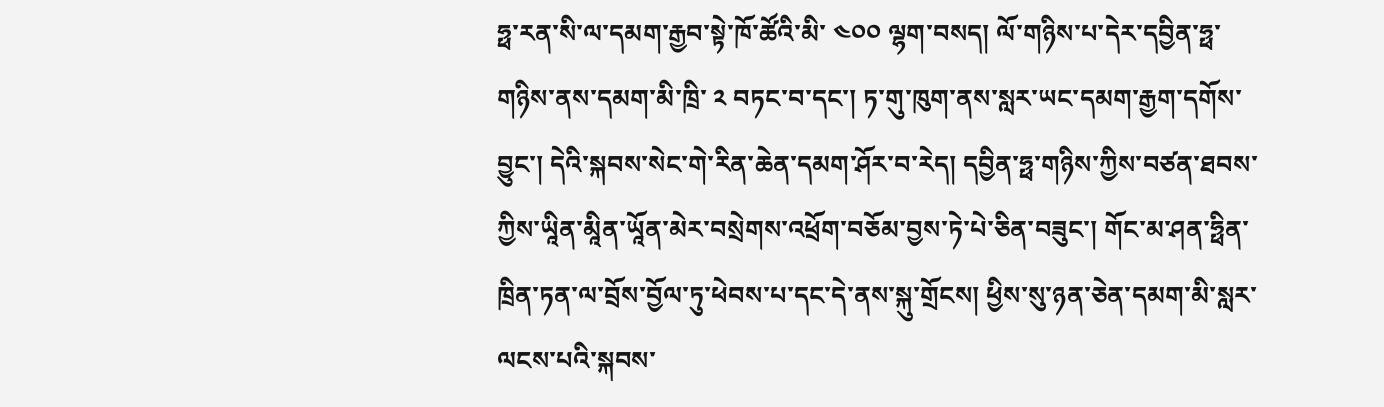ཧྥ་རན་སི་ལ་དམག་རྒྱབ་སྟེ་ཁོ་ཚོའི་མི་ ༤༠༠ ལྷག་བསད། ལོ་གཉིས་པ་དེར་དབྱིན་ཧྥ་གཉིས་ནས་དམག་མི་ཁྲི་ ༢ བཏང་བ་དང་། ཏ་གུ་ཁུག་ནས་སླར་ཡང་དམག་རྒྱག་དགོས་བྱུང་། དེའི་སྐབས་སེང་གེ་རིན་ཆེན་དམག་ཤོར་བ་རེད། དབྱིན་ཧྥ་གཉིས་ཀྱིས་བཙན་ཐབས་ཀྱིས་ཡཱིན་མཱིན་ཡཱོན་མེར་བསྲེགས་འཕྲོག་བཅོམ་བྱས་ཏེ་པེ་ཅིན་བཟུང་། གོང་མ་ཤན་ཧྥིན་ཁྲིན་ཏན་ལ་བྲོས་བྱོལ་ཏུ་ཕེབས་པ་དང་དེ་ནས་སྐུ་གྲོངས། ཕྱིས་སུ་ཉན་ཅེན་དམག་མི་སླར་ལངས་པའི་སྐབས་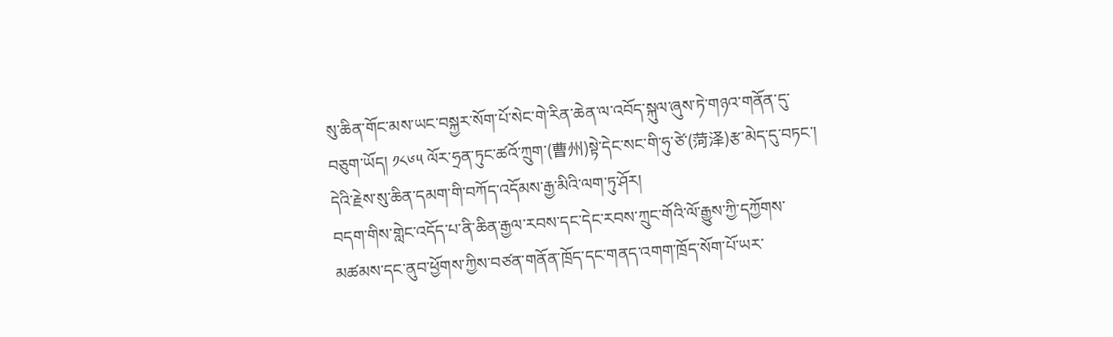སུ་ཆིན་གོང་མས་ཡང་བསྐྱར་སོག་པོ་སེང་གེ་རིན་ཆེན་ལ་འབོད་སྐུལ་ཞུས་ཏེ་གཉའ་གནོན་དུ་བཅུག་ཡོད། ༡༨༦༥ ལོར་ཧྲན་ཏུང་ཚའོ་ཀྲུག་(曹州)སྟེ་དེང་སང་གི་ཧུ་ཙེ་(菏泽)རྩ་མེད་དུ་བཏང་། དེའི་རྗེས་སུ་ཆིན་དམག་གི་བཀོད་འདོམས་རྒྱ་མིའི་ལག་ཏུ་ཤོར།
བདག་གིས་གླེང་འདོད་པ་ནི་ཆིན་རྒྱལ་རབས་དང་དེང་རབས་ཀྲུང་གོའི་ལོ་རྒྱུས་ཀྱི་དཀྱོགས་མཚམས་དང་ནུབ་ཕྱོགས་ཀྱིས་བཙན་གནོན་ཁྲོད་དང་གནད་འགག་ཁྲོད་སོག་པོ་ཡར་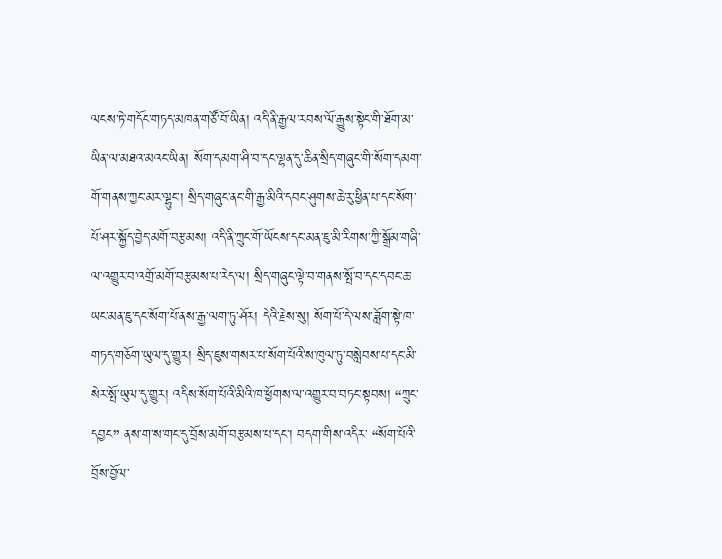ལངས་ཏེ་གདོང་གཏད་མཁན་གཙོ་བོ་ཡིན། འདི་ནི་རྒྱལ་རབས་ལོ་རྒྱུས་སྟེང་གི་ཐོག་མ་ཡིན་ལ་མཐའ་མའང་ཡིན། སོག་དམག་ཤི་བ་དང་ལྷན་དུ་ཆིན་སྲིད་གཞུང་གི་སོག་དམག་གོ་གནས་ཀྱང་མར་ལྷུང་། སྲིད་གཞུང་ནང་གི་རྒྱ་མིའི་དབང་ཤུགས་ཆེ་རུ་ཕྱིན་པ་དང་སོག་པོ་ཤར་སྐྱོད་བྱེད་མགོ་བརྩམས། འདི་ནི་ཀྲུང་གོ་ཡོངས་དང་མན་ཇུ་མི་རིགས་ཀྱི་སྒྲོམ་གཞི་ལ་འགྱུར་བ་འགྲོ་མགོ་བརྩམས་པ་རེད་ལ། སྲིད་གཞུང་ལྟེ་བ་གནས་སྤོ་བ་དང་དབང་ཆ་ཡང་མན་ཇུ་དང་སོག་པོ་ནས་རྒྱ་ལག་ཏུ་ཤོར། དེའི་རྗེས་སུ། སོག་པོ་དེ་ལས་ཟློག་སྟེ་ཁ་གཏད་གཅོག་ཡུལ་དུ་གྱུར། སྲིད་ཇུས་གསར་པ་སོག་པོའི་ས་ཁུལ་ཏུ་བསླེབས་པ་དང་མི་སེར་སྤོ་ཡུལ་དུ་གྱུར། འདིས་སོག་པོའི་མིའི་ཁ་ཕྱོགས་ལ་འགྱུར་བ་བཏང་སྟབས། “ཀྲུང་དབྱང” ནས་ག་ས་གང་དུ་བྲོས་མགོ་བརྩམས་པ་དང་། བདག་གིས་འདིར་ “སོག་པོའི་བྲོས་བྱོལ་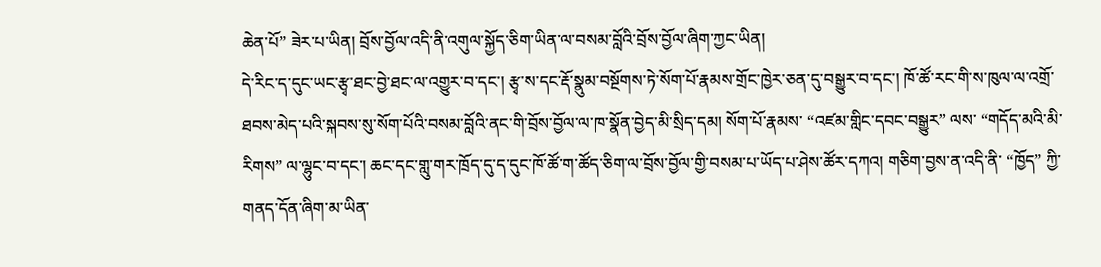ཆེན་པོ” ཟེར་པ་ཡིན། བྲོས་བྱོལ་འདི་ནི་འགུལ་སྐྱོད་ཅིག་ཡིན་ལ་བསམ་བློའི་བྲོས་བྱོལ་ཞིག་ཀྱང་ཡིན།
དེ་རིང་ད་དུང་ཡང་རྩྭ་ཐང་བྱེ་ཐང་ལ་འགྱུར་བ་དང་། རྩྭ་ས་དང་རྡོ་སྣུམ་བསྔོགས་ཏེ་སོག་པོ་རྣམས་གྲོང་ཁྱེར་ཅན་དུ་བསྒྱུར་བ་དང་། ཁོ་ཚོ་རང་གི་ས་ཁུལ་ལ་འགྲོ་ཐབས་མེད་པའི་སྐབས་སུ་སོག་པོའི་བསམ་བློའི་ནང་གི་བྲོས་བྱོལ་ལ་ཁ་སྣོན་བྱེད་མི་སྲིད་དམ། སོག་པོ་རྣམས་ “འཛམ་གླིང་དབང་བསྒྱུར” ལས་ “གདོད་མའི་མི་རིགས” ལ་ལྷུང་བ་དང་། ཆང་དང་གླུ་གར་ཁྲོད་དུ་ད་དུང་ཁོ་ཚོ་ག་ཚོད་ཅིག་ལ་བྲོས་བྱོལ་གྱི་བསམ་པ་ཡོད་པ་ཤེས་ཚོར་དཀའ། གཅིག་བྱས་ན་འདི་ནི་ “ཁྱོད” ཀྱི་གནད་དོན་ཞིག་མ་ཡིན་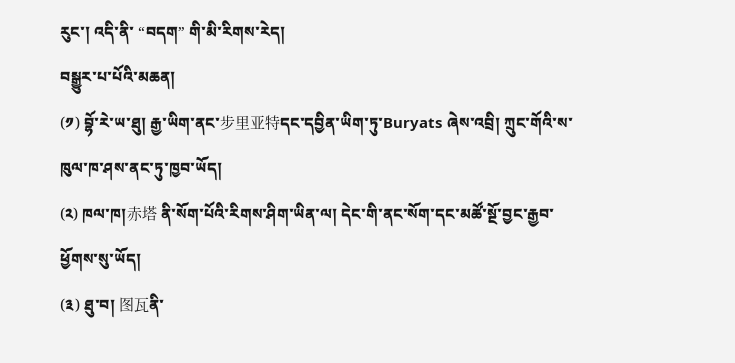རུང་། འདི་ནི་ “བདག” གི་མི་རིགས་རེད།
བསྒྱུར་པ་པོའི་མཆན།
(༡) བྷོ་རེ་ཡ་ཐུ། རྒྱ་ཡིག་ནང་步里亚特དང་དབྱིན་ཡིག་ཏུ་Buryats ཞེས་འབྲི། ཀྲུང་གོའི་ས་ཁུལ་ཁ་ཤས་ནང་ཏུ་ཁྱབ་ཡོད།
(༢) ཁལ་ཁ།赤塔 ནི་སོག་པོའི་རིགས་ཤིག་ཡིན་ལ། དེང་གི་ནང་སོག་དང་མཚོ་སྔོ་བྱང་རྒྱབ་ཕྱོགས་སུ་ཡོད།
(༣) ཐུ་བ། 图瓦ནི་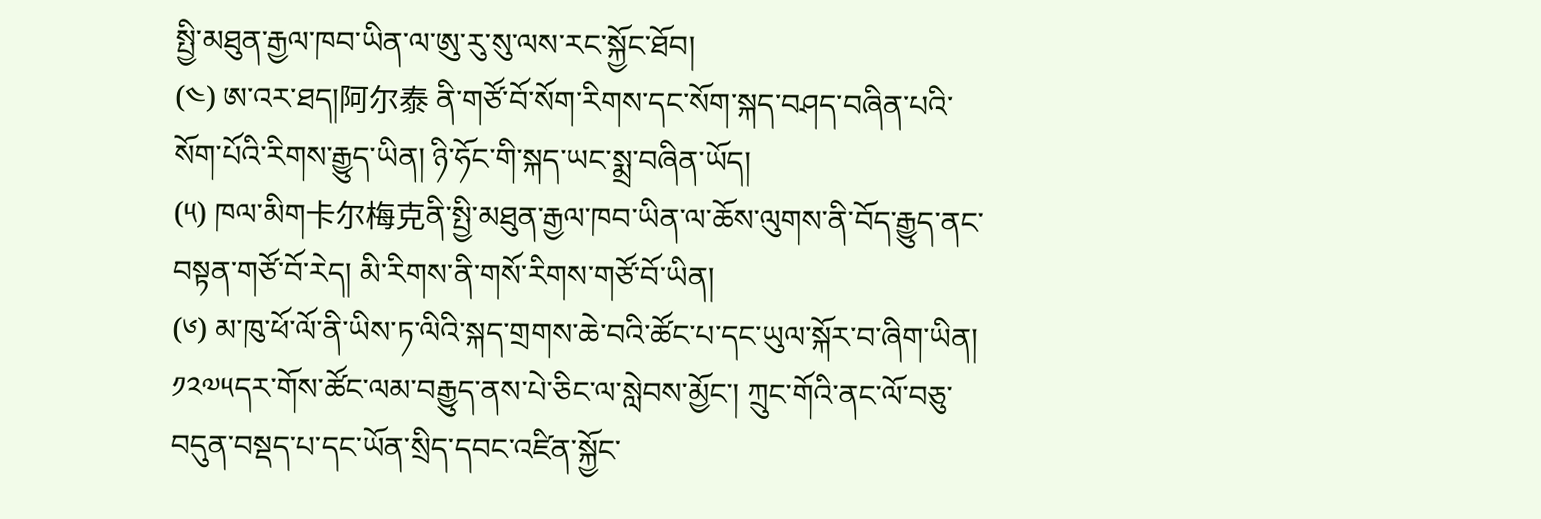སྤྱི་མཐུན་རྒྱལ་ཁབ་ཡིན་ལ་ཨུ་རུ་སུ་ལས་རང་སྐྱོང་ཐོབ།
(༤) ཨ་འར་ཐད།阿尔泰 ནི་གཙོ་བོ་སོག་རིགས་དང་སོག་སྐད་བཤད་བཞིན་པའི་སོག་པོའི་རིགས་རྒྱུད་ཡིན། ཉི་ཧོང་གི་སྐད་ཡང་སྨྲ་བཞིན་ཡོད།
(༥) ཁལ་མིག卡尔梅克ནི་སྤྱི་མཐུན་རྒྱལ་ཁབ་ཡིན་ལ་ཆོས་ལུགས་ནི་བོད་རྒྱུད་ནང་བསྟན་གཙོ་བོ་རེད། མི་རིགས་ནི་གསོ་རིགས་གཙོ་བོ་ཡིན།
(༦) མ་ཁུ་ཕོ་ལོ་ནི་ཡིས་ཏ་ལིའི་སྐད་གྲགས་ཆེ་བའི་ཚོང་པ་དང་ཡུལ་སྐོར་བ་ཞིག་ཡིན། ༡༢༧༥དར་གོས་ཚོང་ལམ་བརྒྱུད་ནས་པེ་ཅིང་ལ་སླེབས་མྱོང་། ཀྲུང་གོའི་ནང་ལོ་བཅུ་བདུན་བསྡད་པ་དང་ཡོན་སྲིད་དབང་འཛིན་སྐྱོང་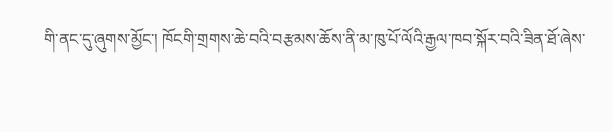གི་ནང་དུ་ཞུགས་མྱོང་། ཁོངགི་གྲགས་ཆེ་བའི་བརྩམས་ཆོས་ནི་མ་ཁུ་པོ་ལོའི་རྒྱལ་ཁབ་སྐོར་བའི་ཟིན་ཐོ་ཞེས་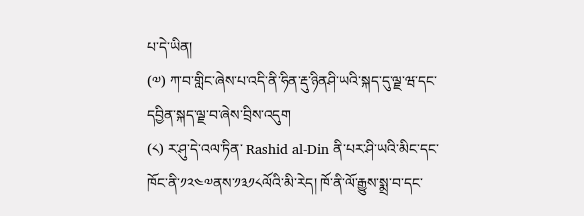པ་དེ་ཡིན།
(༧) ཀ་བ་གླིང་ཞེས་པ་འདི་ནི་ཧིན་རྡུ་ཉིནཤི་ཡའི་སྐད་དུ་ལྗ་ཝ་དང་དབྱིན་སྐད་ལྗ་བ་ཞེས་བྲིས་འདུག
(༨) ར་ཤུ་དེ་འལ་ཏིན་ Rashid al-Din ནི་པར་ཤི་ཡའི་མིང་དང་ཁོང་ནི་༡༢༤༧ནས་༡༣༡༨ལོའི་མི་རེད། ཁོ་ནི་ལོ་རྒྱུས་སྨྲ་བ་དང་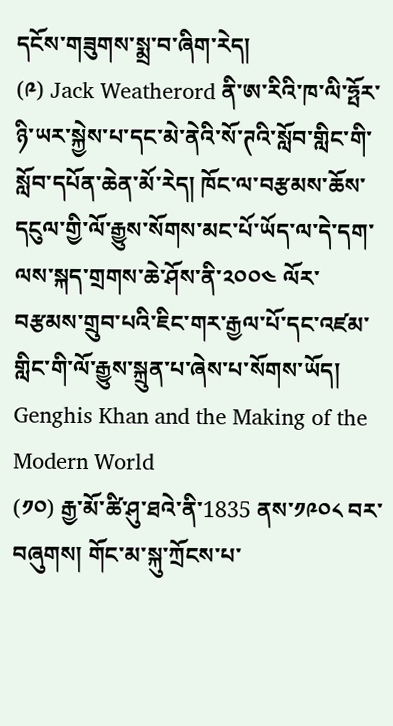དངོས་གཟུགས་སྨྲ་བ་ཞིག་རེད།
(༩) Jack Weatherord ནི་ཨ་རིའི་ཁ་ལི་ཧྤོར་ཉི་ཡར་སྐྱེས་པ་དང་མེ་ནེའི་སོ་ཊའི་སློབ་གླིང་གི་སློབ་དཔོན་ཆེན་མོ་རེད། ཁོང་ལ་བརྩམས་ཆོས་དངུལ་གྱི་ལོ་རྒྱུས་སོགས་མང་པོ་ཡོད་ལ་དེ་དག་ལས་སྐད་གྲགས་ཆེ་ཤོས་ནི་༢༠༠༤ ལོར་བརྩམས་གྲུབ་པའི་ཇིང་གར་རྒྱལ་པོ་དང་འཛམ་གླིང་གི་ལོ་རྒྱུས་སྐྲུན་པ་ཞེས་པ་སོགས་ཡོད། Genghis Khan and the Making of the Modern World
(༡༠) རྒྱ་མོ་ཚི་ཤུ་ཐའེ་ནི་1835 ནས་༡༩༠༨ བར་བཞུགས། གོང་མ་སྐུ་ཀྲོངས་པ་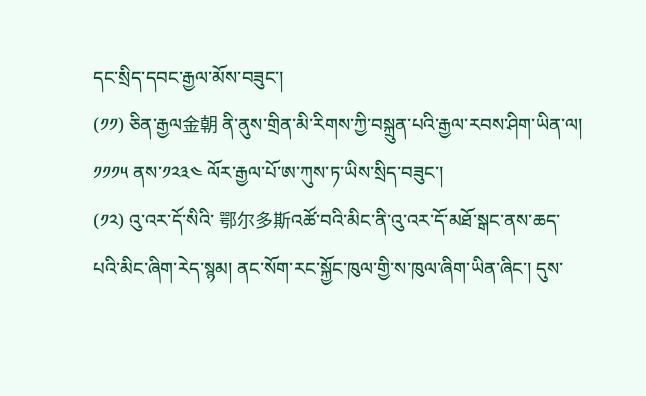དང་སྲིད་དབང་རྒྱལ་མོས་བཟུང་།
(༡༡) ཅིན་རྒྱལ金朝 ནི་ནུས་གྲིན་མི་རིགས་ཀྱི་བསྐྲུན་པའི་རྒྱལ་རབས་ཤིག་ཡིན་ལ། ༡༡༡༥ ནས་༡༢༣༤ ལོར་རྒྱལ་པོ་ཨ་ཀུས་ཏ་ཡིས་སྲིད་བཟུང་།
(༡༢) འུ་འར་དོ་སིའི་ 鄂尔多斯འཚོ་བའི་མིང་ནི་འུ་འར་དོ་མཐོ་སྒང་ནས་ཆད་པའི་མིང་ཞིག་རེད་སྙམ། ནང་སོག་རང་སྐྱོང་ཁུལ་གྱི་ས་ཁུལ་ཞིག་ཡིན་ཞིང་། དུས་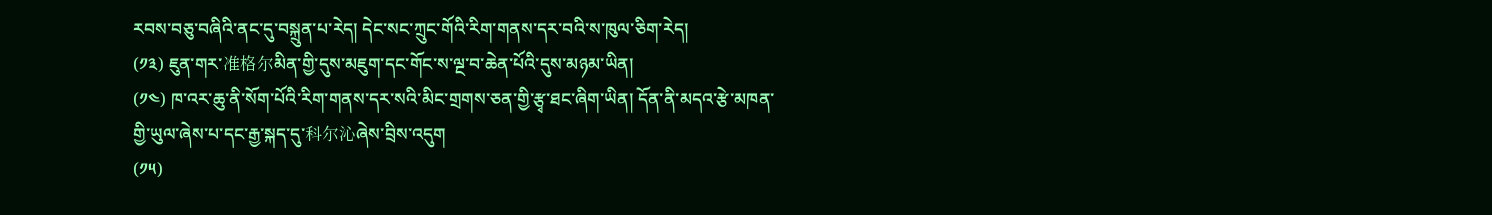རབས་བཅུ་བཞིའི་ནང་དུ་བསྐྲུན་པ་རེད། དེང་སང་ཀྲུང་གོའི་རིག་གནས་དར་བའི་ས་ཁུལ་ཅིག་རེད།
(༡༣) ཇུན་གར་准格尔མིན་གྱི་དུས་མཇུག་དང་གོང་ས་ལྔ་བ་ཆེན་པོའི་དུས་མཉམ་ཡིན།
(༡༤) ཁ་འར་ཆུ་ནི་སོག་པོའི་རིག་གནས་དར་སའི་མིང་གྲགས་ཅན་གྱི་རྩྭ་ཐང་ཞིག་ཡིན། དོན་ནི་མདའ་རྩེ་མཁན་གྱི་ཡུལ་ཞེས་པ་དང་རྒྱ་སྐད་དུ་科尔沁ཞེས་བྲིས་འདུག
(༡༥)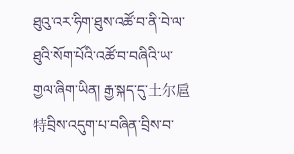ཐུའུ་འར་ཧིག་ཐུས་འཚོ་བ་ནི་བེ་ལ་ཐུའི་སོག་པོའི་འཚོ་བ་བཞིའི་ཡ་གྱལ་ཞིག་ཡིན། རྒྱ་སྐད་དུ་土尔扈特བྲིས་འདུག་པ་བཞིན་བྲིས་བ་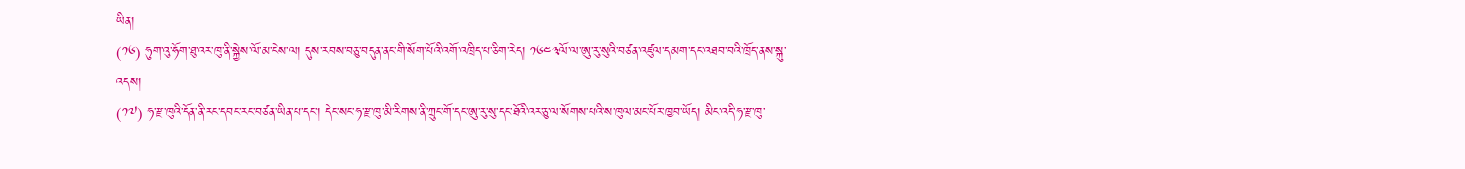ཡིན།
(༡༦) ཧུག་འུ་ཧོག་ཐུ་འར་ཁུ་ནི་སྐྱེས་ལོ་མ་ངེས་ལ། དུས་རབས་བཅུ་བདུན་ནང་གི་སོག་པོའི་འགོ་འཁྲིད་པ་ཅིག་རེད། ༡༦༤༣ལོ་ལ་ཨུ་རུ་སུའི་བཙན་འཛུལ་དམག་དང་འཐབ་བའི་ཁྲོད་ནས་སྐུ་འདས།
(༡༧) ཧ་རྫ་ཁུའི་དོན་ནི་རང་དབང་རང་བཙན་ཡིན་པ་དང་། དེང་སང་ཧ་རྫ་ཁུ་མི་རིགས་ནི་ཀྲུང་གོ་དང་ཨུ་རུ་སུ་དང་ཐོའི་འར་ཅུ་ལ་སོགས་པའི་ས་ཁུལ་མང་པོར་ཁྱབ་ཡོད། མིང་འདི་ཧ་རྫ་ཁུ་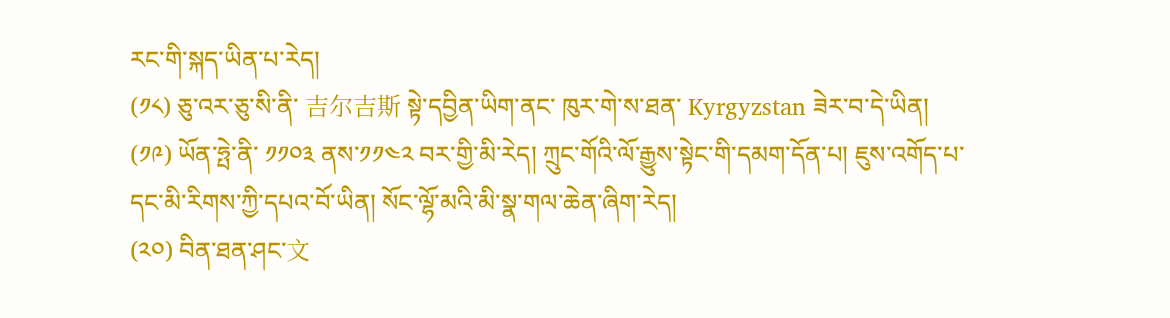རང་གི་སྐད་ཡིན་པ་རེད།
(༡༨) ཅུ་འར་ཅུ་སི་ནི་ 吉尔吉斯 སྟེ་དབྱིན་ཡིག་ནང་ ཁུར་གེ་ས་ཐན་ Kyrgyzstan ཟེར་བ་དེ་ཡིན།
(༡༩) ཡོན་ཧྤེ་ནི་ ༡༡༠༣ ནས་༡༡༤༢ བར་གྱི་མི་རེད། ཀྲུང་གོའི་ལོ་རྒྱུས་སྟེང་གི་དམག་དོན་པ། ཇུས་འགོད་པ་དང་མི་རིགས་ཀྱི་དཔའ་བོ་ཡིན། སོང་ལྷོ་མའི་མི་སྣ་གལ་ཆེན་ཞིག་རེད།
(༢༠) བིན་ཐན་ཤང་文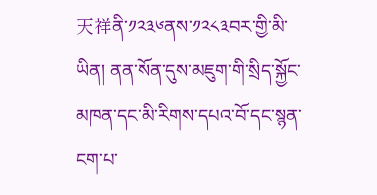天祥ནི་༡༢༣༦ནས་༡༢༨༣བར་གྱི་མི་ཡིན། ནན་སོན་དུས་མཇུག་གི་སྲིད་སྐྱོང་མཁན་དང་མི་རིགས་དཔའ་བོ་དང་སྙན་ངག་པ་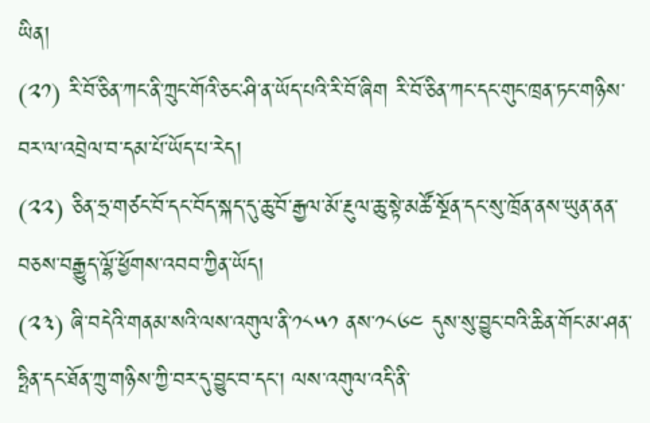ཡིན།
(༢༡) རི་བོ་ཅིན་ཀང་ནི་ཀྲུང་གོའི་ཅང་ཤི་ན་ཡོད་པའི་རི་བོ་ཞིག རི་བོ་ཅིན་ཀང་དང་གུང་ཁྲན་ཏང་གཉིས་བར་ལ་འབྲེལ་བ་དམ་པོ་ཡོད་པ་རེད།
(༢༢) ཅིན་ཧྲ་གཙང་བོ་དང་བོད་སྐད་དུ་ཆུ་བོ་རྒྱལ་མོ་རྔུལ་ཆུ་སྟེ་མཚོ་སྔོན་དང་སུ་ཁྲོན་ནས་ཡུན་ནན་བཅས་བརྒྱུད་ལྷོ་ཕྱོགས་འབབ་ཀྱིན་ཡོད།
(༢༣) ཞི་བདེའི་གནམ་སའི་ལས་འགུལ་ནི་༡༨༥༡ ནས་༡༨༦༤ དུས་སུ་བྱུང་བའི་ཆིན་གོང་མ་ཤན་ཧྤིན་དང་ཐོན་ཀྲུ་གཉིས་ཀྱི་བར་དུ་བྱུང་བ་དང་། ལས་འགུལ་འདི་ནི་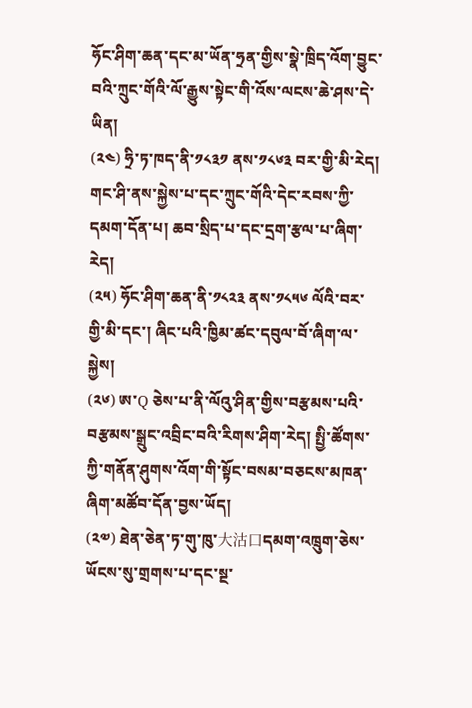ཧོང་ཤིག་ཆན་དང་མ་ཡོན་ཧྲན་གྱིས་སྣེ་ཁྲིད་འོག་བྱུང་བའི་ཀྲུང་གོའི་ལོ་རྒྱུས་སྟེང་གི་འོས་ལངས་ཆེ་ཤས་དེ་ཡིན།
(༢༤) ཧྲི་ཏ་ཁད་ནི་༡༨༣༡ ནས་༡༨༦༣ བར་གྱི་མི་རེད། གང་ཤི་ནས་སྐྱེས་པ་དང་ཀྲུང་གོའི་དེང་རབས་ཀྱི་དམག་དོན་པ། ཆབ་སྲིད་པ་དང་དྲག་རྩལ་པ་ཞིག་རེད།
(༢༥) ཧོང་ཤིག་ཆན་ནི་༡༨༢༣ ནས་༡༨༥༦ ལོའི་བར་གྱི་མི་དང་། ཞིང་པའི་ཁྱིམ་ཚང་དབུལ་བོ་ཞིག་ལ་སྐྱེས།
(༢༦) ཨ་Q ཅེས་པ་ནི་ལོའུ་ཤིན་གྱིས་བརྩམས་པའི་བརྩམས་སྒྲུང་འབྲིང་བའི་རིགས་ཤིག་རེད། སྤྱི་ཚོགས་ཀྱི་གནོན་ཤུགས་འོག་གི་སྟོང་བསམ་བཅངས་མཁན་ཞིག་མཚོབ་དོན་བྱས་ཡོད།
(༢༧) ཐེན་ཅེན་ཏ་གུ་ཁུ་大沽口དམག་འཁྲུག་ཅེས་ཡོངས་སུ་གྲགས་པ་དང་སྔ་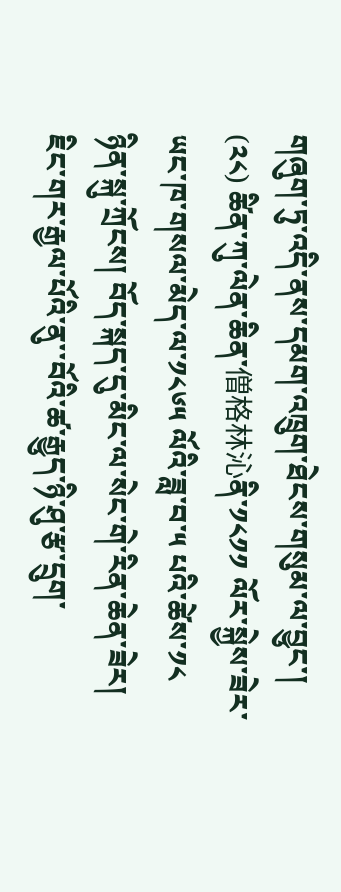གཞུག་ཏུ་འདི་ནས་དམག་འཁྲུག་ཐེངས་གསུམ་ལ་བྱུང་།
(༢༨) ཚིན་ཀུ་ལེན་ཆིན་僧格林沁ནི་༡༨༡༡ ལོར་སྐྱེས་ཟེར་ཡང་ཁ་གསལ་མེད་ལ་༡༨༦༥ ལོའི་ཟླ་བ་༥ པའི་ཚེས་༡༨ ཉིན་སྐུ་ཀྲོངས། བོད་སྐད་དུ་མིང་ལ་སེང་གེ་རིན་ཆེན་ཟེར། ཇིང་གར་རྒྱལ་པོའི་ནུ་་བོའི་ཚ་རྒྱུད་ཉི་ཤུ་རྩ་དྲུག་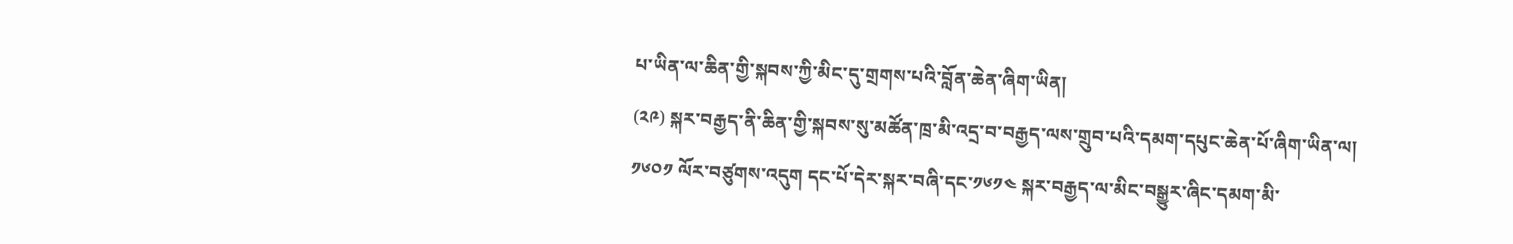པ་ཡིན་ལ་ཆིན་གྱི་སྐབས་ཀྱི་མིང་དུ་གྲགས་པའི་བློན་ཆེན་ཞིག་ཡིན།
(༢༩) སྐར་བརྒྱད་ནི་ཆིན་གྱི་སྐབས་སུ་མཚོན་ཁྲ་མི་འདྲ་བ་བརྒྱད་ལས་གྲུབ་པའི་དམག་དཔུང་ཆེན་པོ་ཞིག་ཡིན་ལ། ༡༦༠༡ ལོར་བཙུགས་འདུག དང་པོ་དེར་སྐར་བཞི་དང་༡༦༡༤ སྐར་བརྒྱད་ལ་མིང་བསྒྱུར་ཞིང་དམག་མི་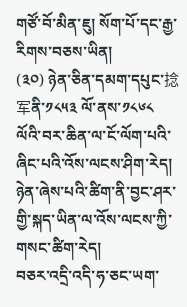གཙོ་བོ་མིན་ཇུ། སོག་པོ་དང་རྒྱ་རིགས་བཅས་ཡིན།
(༣༠) ཉེན་ཅིན་དམག་དཔུང་捻军ནི་༡༨༥༣ ལོ་ནས་༡༨༦༨ ལོའི་བར་ཆིན་ལ་ངོ་ལོག་པའི་ཞིང་པའི་འོས་ལངས་ཤིག་རེད། ཉེན་ཞེས་པའི་ཚིག་ནི་བྱང་ཤར་གྱི་སྐད་ཡིན་ལ་འོས་ལངས་ཀྱི་གསང་ཚིག་རེད།
བཅར་འདྲི་འདི་ཧ་ཅང་ཡག་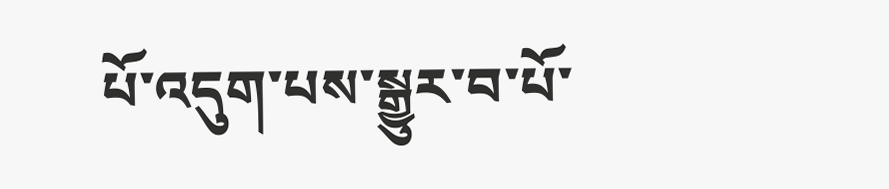པོ་འདུག་པས་སྒྱུར་བ་པོ་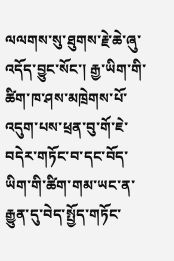ལལགས་སུ་ཐུགས་རྗེ་ཆེ་ཞུ་འདོད་བྱུང་སོང་། རྒྱ་ཡིག་གི་ཚིག་ཁ་ཤས་མཁྲེགས་པོ་འདུག་པས་ཕྲན་བུ་གོ་ཇེ་བདེར་གཏོང་བ་དང་བོད་ཡིག་གི་ཚིག་གམ་ཡང་ན་རྒྱུན་དུ་བེད་སྤྱོད་གཏོང་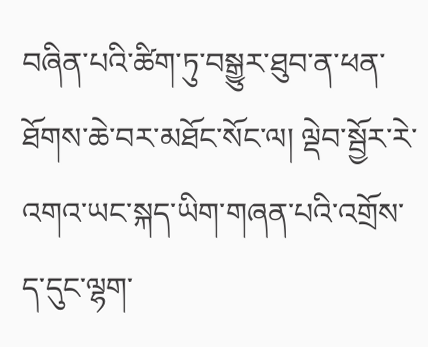བཞིན་པའི་ཚིག་ཏུ་བསྒྱུར་ཐུབ་ན་ཕན་ཐོགས་ཆེ་བར་མཐོང་སོང་ལ། ལྡེབ་སྦྱོར་རེ་འགའ་ཡང་སྐད་ཡིག་གཞན་པའི་འགྲོས་ད་དུང་ལྷག་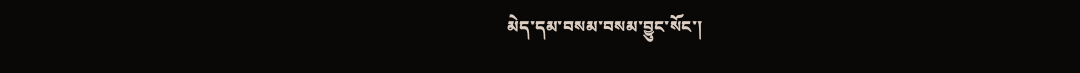མེད་དམ་བསམ་བསམ་བྱུང་སོང་།